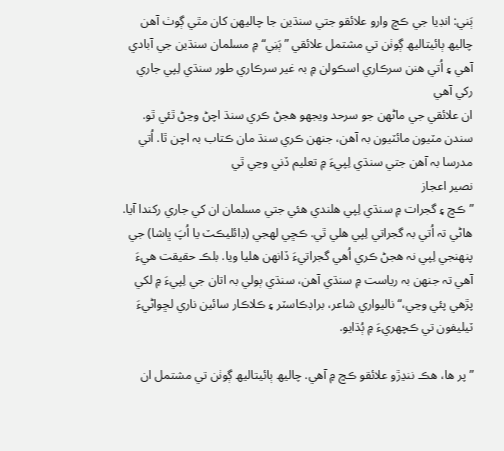ٻَني: انڊيا جي ڪڇ وارو علائقو جتي سنڌين جا چاليھن کان مٿي ڳوٺ آھن
چاليھ ٻائيتاليھ ڳوٺن تي مشتمل علائقي ”ٻَنِي“ ۾ مسلمان سنڌين جي آبادي آھي ۽ اُتي ھنن سرڪاري اسڪولن ۾ بہ غير سرڪاري طور سنڌي لِپي جاري رکي آھي
ان علائقي جي ماڻھن جو سرحد ويجھو ھجڻ ڪري سنڌ اچڻ وڃڻ ٿئي ٿو. سندن مٽيون مائٽيون بہ آھن، جنھن ڪري سنڌ مان ڪتاب بہ اچن ٿا. اُتي مدرسا بہ آھن جتي سنڌي لِپيءَ ۾ تعليم ڏني وڃي ٿي
نصير اعجاز
”ڪڇ ۽ گجرات ۾ سنڌي لِپي ھلندي ھئي جتي مسلمان ان کي جاري رکندا آيا. ھاڻي تہ اُتي بہ گجراتي لِپي ھلي ٿي. ڪڇي لھجي (ڊائليڪٽ يا اُپَ ڀاشا) جي پنھنجي لِپي نہ ھجڻ ڪري اُھي گجراتيءَ ڏانھن ھليا ويا. بلڪ حقيقت ھيءَ آھي تہ جنھن بہ رياست ۾ سنڌي آھن، سنڌي ٻولي بہ اتان جي لِپيءَ ۾ لکي پڙھي پئي وڃي،“ ناليواري شاعر، براڊڪاسٽر ۽ ڪلاڪار سائين ناري لڇواڻيءَ ٽيليفون تي ڪچھريءَ ۾ ٻُڌايو.

”پر ھا، ھڪ ننڍڙو علائقو ڪڇ ۾ آھي. چاليھ ٻائيتاليھ ڳوٺن تي مشتمل ان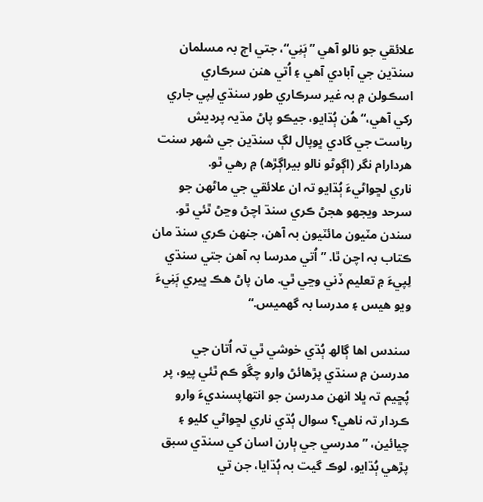علائقي جو نالو آھي ”ٻَنِي“، جتي اڄ بہ مسلمان سنڌين جي آبادي آھي ۽ اُتي ھنن سرڪاري اسڪولن ۾ بہ غير سرڪاري طور سنڌي لِپي جاري رکي آھي،“ ھُن ٻُڌايو، جيڪو پاڻ مڌيہ پرديش رياست جي گادي ڀوپال لڳ سنڌين جي شھر سنت ھردارام نگر (اڳوڻو نالو بيراڳڙھ) ۾ رھي ٿو.
ناري لڇواڻيءَ ٻُڌايو تہ ان علائقي جي ماڻھن جو سرحد ويجھو ھجڻ ڪري سنڌ اچڻ وڃڻ ٿئي ٿو. سندن مٽيون مائٽيون بہ آھن، جنھن ڪري سنڌ مان ڪتاب بہ اچن ٿا. ”اُتي مدرسا بہ آھن جتي سنڌي لِپيءَ ۾ تعليم ڏني وڃي ٿي. مان پاڻ ھڪ ڀيري ٻَنِيءَ ويو ھيس ۽ مدرسا بہ گھميس.“

سندس اھا ڳالھ ٻُڌي خوشي ٿي تہ اُتان جي مدرسن ۾ سنڌي پڙھائڻ وارو چڱو ڪم ٿئي پيو، پر پُڇيم تہ ڀلا انھن مدرسن جو انتھاپسنديءَ وارو ڪردار تہ ناھي؟ سوال ٻُڌي ناري لڇواڻي کليو ۽ چيائين، ”مدرسي جي ٻارن اسان کي سنڌي سبق پڙھي ٻُڌايو، لوڪ گيت بہ ٻُڌايا، جن تي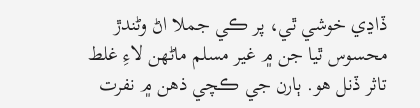ڏاڍي خوشي ٿي، پر ڪي جملا اڻ وڻندڙ محسوس ٿيا جن ۾ غير مسلم ماڻھن لاءِ غلط تاثر ڏنل ھو. ٻارن جي ڪچي ذھن ۾ نفرت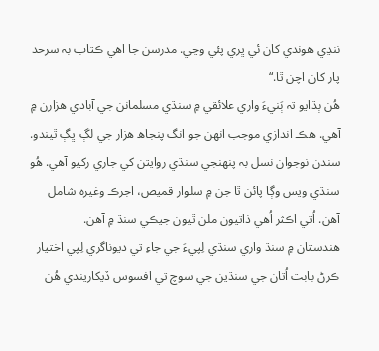ننڍي ھوندي کان ئي ڀري پئي وڃي. مدرسن جا اھي ڪتاب بہ سرحد پار کان اچن ٿا.“
ھُن ٻڌايو تہ ٻَنيءَ واري علائقي ۾ سنڌي مسلمانن جي آبادي ھزارن ۾ آھي. ھڪ اندازي موجب انھن جو انگ پنجاھ ھزار جي لڳ ڀڳ ٿيندو. سندن نوجوان نسل بہ پنھنجي سنڌي روايتن کي جاري رکيو آھي. ھُو سنڌي ويس وڳا پائن ٿا جن ۾ سلوار قميص، اجرڪ وغيرہ شامل آھن. اُتي اڪثر اُھي ذاتيون ملن ٿيون جيڪي سنڌ ۾ آھن.
ھندستان ۾ سنڌ واري سنڌي لِپيءَ جي جاءِ تي ديوناگري لِپي اختيار ڪرڻ بابت اُتان جي سنڌين جي سوچ تي افسوس ڏيکاريندي ھُن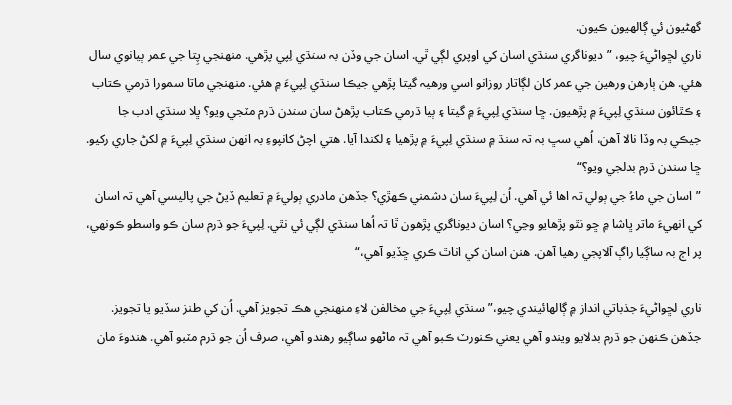گھڻيون ئي ڳالھيون ڪيون.
ناري لڇواڻيءَ چيو، ”ديوناگري سنڌي اسان کي اوپري لڳي ٿي. اسان جي وڏن بہ سنڌي لِپي پڙھي. منھنجي پِتا جي عمر ٻيانوي سال ھئي. ھن ٻارھن ورھين جي عمر کان لڳاتار روزانو اسي ورھيہ گيتا پڙھي جيڪا سنڌي لِپيءَ ۾ ھئي. منھنجي ماتا سمورا ڌرمي ڪتاب ۽ ڪٿائون سنڌي لِپيءَ ۾ پڙھيون. ڇا سنڌي لِپيءَ ۾ گيتا ۽ ٻيا ڌرمي ڪتاب پڙھڻ سان سندن ڌرم مٽجي ويو؟ ڀلا سنڌي ادب جا جيڪي بہ وڏا نالا آھن، اُھي سڀ بہ تہ سنڌ ۾ سنڌي لِپيءَ ۾ پڙھيا ۽ لکندا آيا. ھتي اچڻ کانپوءِ بہ انھن سنڌي لِپيءَ ۾ لکڻ جاري رکيو. ڇا سندن ڌرم بدلجي ويو؟“
”اسان جي ماءُ جي ٻولي تہ اھا ئي آھي. اُن لِپيءَ سان دشمني ڪھڙي؟ جڏھن مادري ٻوليءَ ۾ تعليم ڏيڻ جي پاليسي آھي تہ اسان کي انھيءَ ماتر ڀاشا ۾ ڇو نٿو پڙھايو وڃي؟ اسان ديوناگري پڙھون ٿا تہ اُھا سنڌي لڳي ئي نٿي. لِپيءَ جو ڌرم سان ڪو واسطو ڪونھي، پر اڄ بہ ساڳيا راڳ آلاپجي رھيا آھن. ھنن اسان کي اناٿ ڪري ڇڏيو آھي،“

ناري لڇواڻيءَ جذباتي انداز ۾ ڳالھائيندي چيو،”سنڌي لِپيءَ جي مخالفن لاءِ منھنجي ھڪ تجويز آھي. اُن کي طنز سڏيو يا تجويز. جڏھن ڪنھن جو ڌرم بدلايو ويندو آھي يعني ڪنورٽ ڪبو آھي تہ ماڻھو ساڳيو رھندو آھي، صرف اُن جو ڌرم مٽبو آھي. ھندوءَ مان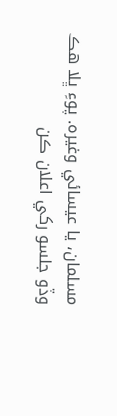مسلمان، يا عيسائي وغيرہ. پوءِ ڀلا ھڪ وڏو جلسو رکي اعلان ڪن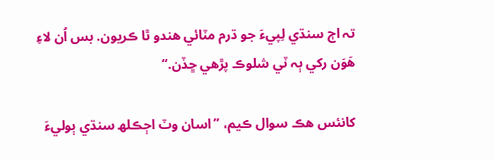تہ اڄ سنڌي لِپيءَ جو ڌرم مٽائي ھندو ٿا ڪريون. بس اُن لاءِ ھَوَن رکي ٻہ ٽي شلوڪ پڙھي ڇڏن.“

کانئس ھڪ سوال ڪيم، ”اسان وٽ اڄڪلھ سنڌي ٻوليءَ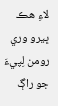لاءِ ھڪ ڀيرو وري رومن لِپيءَ جو راڳ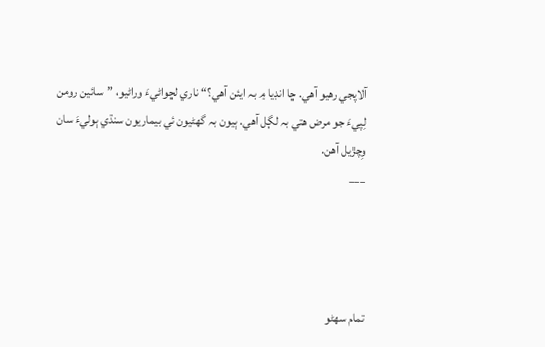آلاپجي رھيو آھي. ڇا انڊيا ۾ بہ ايئن آھي؟“ ناري لڇواڻيءَ وراڻيو، ”سائين رومن لِپيءَ جو مرض ھتي بہ لڳل آھي. ٻيون بہ گھڻيون ئي بيماريون سنڌي ٻوليءَ سان وِچڙيل آھن.
___




تمام سهڻو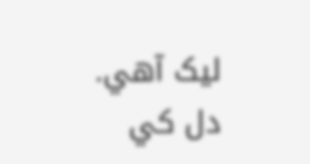ليک آهي. دل کي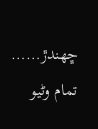ڇهندڙ……
تمام وڻيو